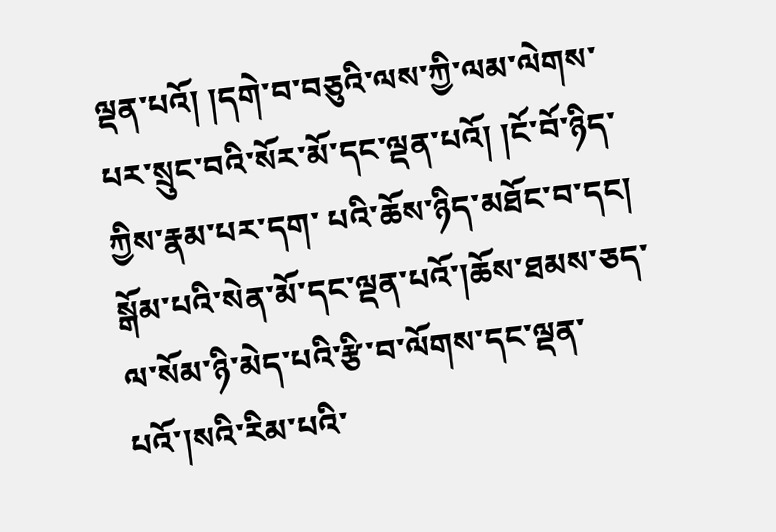ལྡན་པའོ། །དགེ་བ་བཅུའི་ལས་ཀྱི་ལམ་ལེགས་པར་སྲུང་བའི་སོར་མོ་དང་ལྡན་པའོ། །ངོ་བོ་ཉིད་ཀྱིས་རྣམ་པར་དག་ པའི་ཆོས་ཉིད་མཐོང་བ་དང། སྒོམ་པའི་སེན་མོ་དང་ལྡན་པའོ་།ཆོས་ཐམས་ཅད་ལ་སོམ་ཉི་མེད་པའི་རྩི་བ་ལོགས་དང་ལྡན་པའོ་།སའི་རིམ་པའི་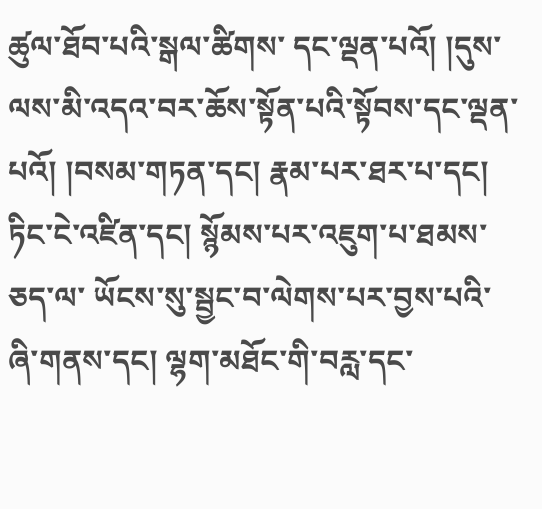ཚུལ་ཐོབ་པའི་སྒལ་ཚིགས་ དང་ལྡན་པའོ། །དུས་ལས་མི་འདའ་བར་ཆོས་སྟོན་པའི་སྟོབས་དང་ལྡན་པའོ། །བསམ་གཏན་དང། རྣམ་པར་ཐར་པ་དང། ཏིང་ངེ་འཛིན་དང། སྙོམས་པར་འཇུག་པ་ཐམས་ཅད་ལ་ ཡོངས་སུ་སྦྱང་བ་ལེགས་པར་བྱས་པའི་ཞི་གནས་དང། ལྷག་མཐོང་གི་བརླ་དང་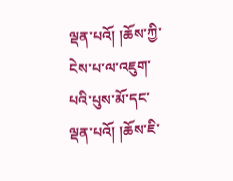ལྡན་པའོ། །ཆོས་ཀྱི་ངེས་པ་ལ་འཇུག་པའི་པུས་མོ་དང་ལྡན་པའོ། །ཆོས་ཇི་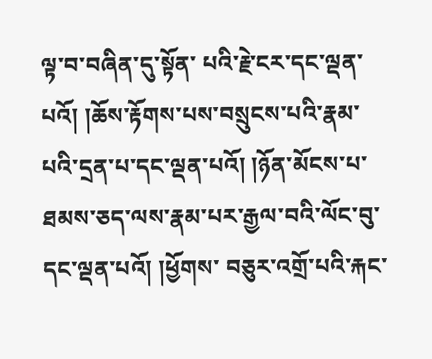ལྟ་བ་བཞིན་དུ་སྟོན་ པའི་རྗེ་ངར་དང་ལྡན་པའོ། །ཆོས་རྟོགས་པས་བསྲུངས་པའི་རྣམ་པའི་དྲན་པ་དང་ལྡན་པའོ། །ཉོན་མོངས་པ་ཐམས་ཅད་ལས་རྣམ་པར་རྒྱལ་བའི་ལོང་བུ་དང་ལྡན་པའོ། །ཕྱོགས་ བཅུར་འགྲོ་པའི་རྐང་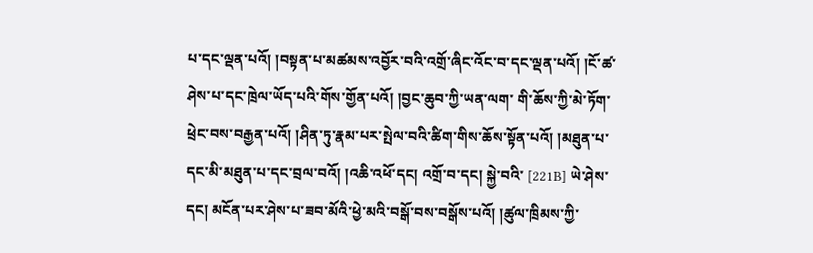པ་དང་ལྡན་པའོ། །བསྟན་པ་མཚམས་འབྱོར་བའི་འགྲོ་ཞིང་འོང་བ་དང་ལྡན་པའོ། །ངོ་ཚ་ཤེས་པ་དང་ཁྲེལ་ཡོད་པའི་གོས་གྱོན་པའོ། །བྱང་ཆུབ་ཀྱི་ཡན་ལག་ གི་ཆོས་ཀྱི་མེ་ཏོག་ཕྲེང་བས་བརྒྱན་པའོ། །ཤིན་ཏུ་རྣམ་པར་སྤེལ་བའི་ཚིག་གིས་ཆོས་སྟོན་པའོ། །མཐུན་པ་དང་མི་མཐུན་པ་དང་བྲལ་བའོ། །འཆི་འཕོ་དང། འགྲོ་བ་དང། སྐྱེ་བའི་ [221B] ཡེ་ཤེས་དང། མངོན་པར་ཤེས་པ་ཟབ་མོའི་ཕྱེ་མའི་བསྒོ་བས་བསྒོས་པའོ། །ཚུལ་ཁྲིམས་ཀྱི་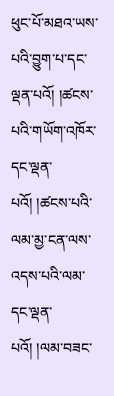ཕུང་པོ་མཐའ་ཡས་པའི་བྱུག་པ་དང་ལྡན་པའོ། །ཚངས་པའི་གཡོག་འཁོར་ དང་ལྡན་པའོ། །ཚངས་པའི་ལམ་མྱ་ངན་ལས་འདས་པའི་ལམ་དང་ལྡན་པའོ། །ལམ་བཟང་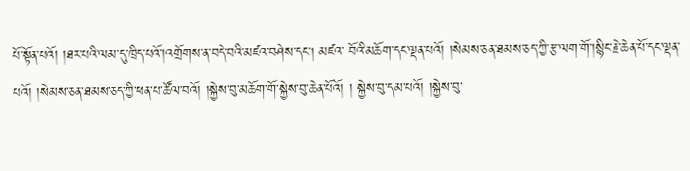པོ་སྟོན་པའོ། །ཐར་པའི་ལམ་དུ་ཁྲིད་པའོ་།འགྲོགས་ན་བདེ་བའི་མཛའ་བཤེས་དང། མཛའ་ བོའི་མཆོག་དང་ལྡན་པའོ། །སེམས་ཅན་ཐམས་ཅད་ཀྱི་རྩ་ལག་གོ་།སྙིང་རྗེ་ཆེན་པོ་དང་ལྡན་པའོ། །སེམས་ཅན་ཐམས་ཅད་ཀྱི་ཕན་པ་ཚོལ་བའོ། །སྐྱེས་བུ་མཆོག་གོ་སྐྱེས་བུ་ཆེན་པོའོ། ། སྐྱེས་བུ་དམ་པའོ། །སྐྱེས་བུ་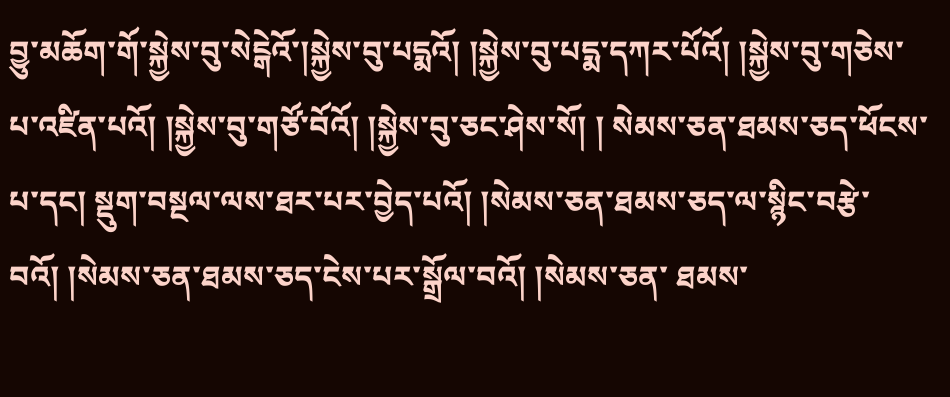བྱུ་མཆོག་གོ་སྐྱེས་བུ་སེངྒེའོ་།སྐྱེས་བུ་པདྨའོ། །སྐྱེས་བུ་པདྨ་དཀར་པོའོ། །སྐྱེས་བུ་གཅེས་པ་འཛིན་པའོ། །སྐྱེས་བུ་གཙོ་བོའོ། །སྐྱེས་བུ་ཅང་ཤེས་སོ། ། སེམས་ཅན་ཐམས་ཅད་ཕོངས་པ་དང། སྡུག་བསྔལ་ལས་ཐར་པར་བྱེད་པའོ། །སེམས་ཅན་ཐམས་ཅད་ལ་སྙིང་བརྩེ་བའོ། །སེམས་ཅན་ཐམས་ཅད་ངེས་པར་སྒྲོལ་བའོ། །སེམས་ཅན་ ཐམས་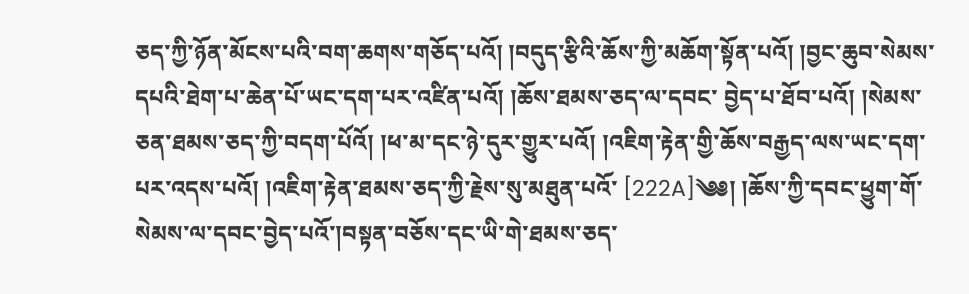ཅད་ཀྱི་ཉོན་མོངས་པའི་བག་ཆགས་གཅོད་པའོ། །བདུད་རྩིའི་ཆོས་ཀྱི་མཆོག་སྟོན་པའོ། །བྱང་ཆུབ་སེམས་དཔའི་ཐེག་པ་ཆེན་པོ་ཡང་དག་པར་འཛིན་པའོ། །ཆོས་ཐམས་ཅད་ལ་དབང་ བྱེད་པ་ཐོབ་པའོ། །སེམས་ཅན་ཐམས་ཅད་ཀྱི་བདག་པོའོ། །ཕ་མ་དང་ཉེ་དུར་གྱུར་པའོ། །འཇིག་རྟེན་གྱི་ཆོས་བརྒྱད་ལས་ཡང་དག་པར་འདས་པའོ། །འཇིག་རྟེན་ཐམས་ཅད་ཀྱི་རྗེས་སུ་མཐུན་པའོ་ [222A]༄༅། །ཆོས་ཀྱི་དབང་ཕྱུག་གོ་སེམས་ལ་དབང་བྱེད་པའོ་།བསྟན་བཅོས་དང་ཡི་གེ་ཐམས་ཅད་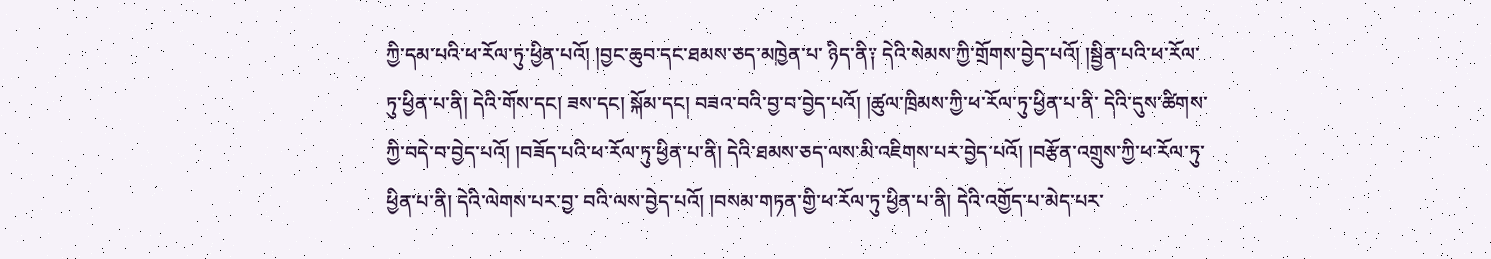ཀྱི་དམ་པའི་ཕ་རོལ་ཏུ་ཕྱིན་པའོ། །བྱང་ཆུབ་དང་ཐམས་ཅད་མཁྱེན་པ་ ཉིད་ནི༑ དེའི་སེམས་ཀྱི་གྲོགས་བྱེད་པའོ། །སྦྱིན་པའི་ཕ་རོལ་ཏུ་ཕྱིན་པ་ནི། དེའི་གོས་དང། ཟས་དང། སྐོམ་དང། བཟའ་བའི་བྱ་བ་བྱེད་པའོ། །ཚུལ་ཁྲིམས་ཀྱི་ཕ་རོལ་ཏུ་ཕྱིན་པ་ནི་ དེའི་དུས་ཚིགས་ཀྱི་བདེ་བ་བྱེད་པའོ། །བཟོད་པའི་ཕ་རོལ་ཏུ་ཕྱིན་པ་ནི། དེའི་ཐམས་ཅད་ལས་མི་འཇིགས་པར་བྱེད་པའོ། །བརྩོན་འགྲུས་ཀྱི་ཕ་རོལ་ཏུ་ཕྱིན་པ་ནི། དེའི་ལེགས་པར་བྱ་ བའི་ལས་བྱེད་པའོ། །བསམ་གཏན་གྱི་ཕ་རོལ་ཏུ་ཕྱིན་པ་ནི། དེའི་འགྱོད་པ་མེད་པར་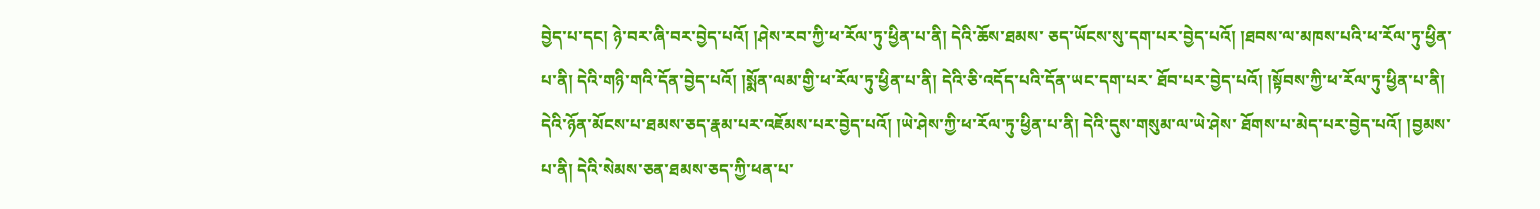བྱེད་པ་དང། ཉེ་བར་ཞི་བར་བྱེད་པའོ། །ཤེས་རབ་ཀྱི་ཕ་རོལ་ཏུ་ཕྱིན་པ་ནི། དེའི་ཆོས་ཐམས་ ཅད་ཡོངས་སུ་དག་པར་བྱེད་པའོ། །ཐབས་ལ་མཁས་པའི་ཕ་རོལ་ཏུ་ཕྱིན་པ་ནི། དེའི་གཉི་གའི་དོན་བྱེད་པའོ། །སྨོན་ལམ་གྱི་ཕ་རོལ་ཏུ་ཕྱིན་པ་ནི། དེའི་ཅི་འདོད་པའི་དོན་ཡང་དག་པར་ ཐོབ་པར་བྱེད་པའོ། །སྟོབས་ཀྱི་ཕ་རོལ་ཏུ་ཕྱིན་པ་ནི། དེའི་ཉོན་མོངས་པ་ཐམས་ཅད་རྣམ་པར་འཇོམས་པར་བྱེད་པའོ། །ཡེ་ཤེས་ཀྱི་ཕ་རོལ་ཏུ་ཕྱིན་པ་ནི། དེའི་དུས་གསུམ་ལ་ཡེ་ཤེས་ ཐོགས་པ་མེད་པར་བྱེད་པའོ། །བྱམས་པ་ནི། དེའི་སེམས་ཅན་ཐམས་ཅད་ཀྱི་ཕན་པ་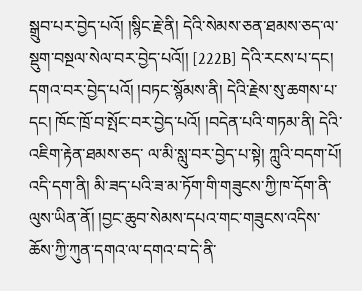སྒྲུབ་པར་བྱེད་པའོ། །སྙིང་རྗེ་ནི། དེའི་སེམས་ཅན་ཐམས་ཅད་ལ་སྡུག་བསྔལ་སེལ་བར་བྱེད་པའོ།། [222B] དེའི་རངས་པ་དང། དགའ་བར་བྱེད་པའོ། །བཏང་སྙོམས་ནི། དེའི་རྗེས་སུ་ཆགས་པ་དང། ཁོང་ཁྲོ་བ་སྤོང་བར་བྱེད་པའོ། །བདེན་པའི་གཏམ་ནི། དེའི་འཇིག་རྟེན་ཐམས་ཅད་ ལ་མི་སླུ་བར་བྱེད་པ་སྟེ། ཀླུའི་བདག་པོ། འདི་དག་ནི། མི་ཟད་པའི་ཟ་མ་ཏོག་གི་གཟུངས་ཀྱི་ཁ་དོག་ནི་ལུས་ཡིན་ནོ། །བྱང་ཆུབ་སེམས་དཔའ་གང་གཟུངས་འདིས་ཆོས་ཀྱི་ཀུན་དགའ་ལ་དགའ་བ་དེ་ནི་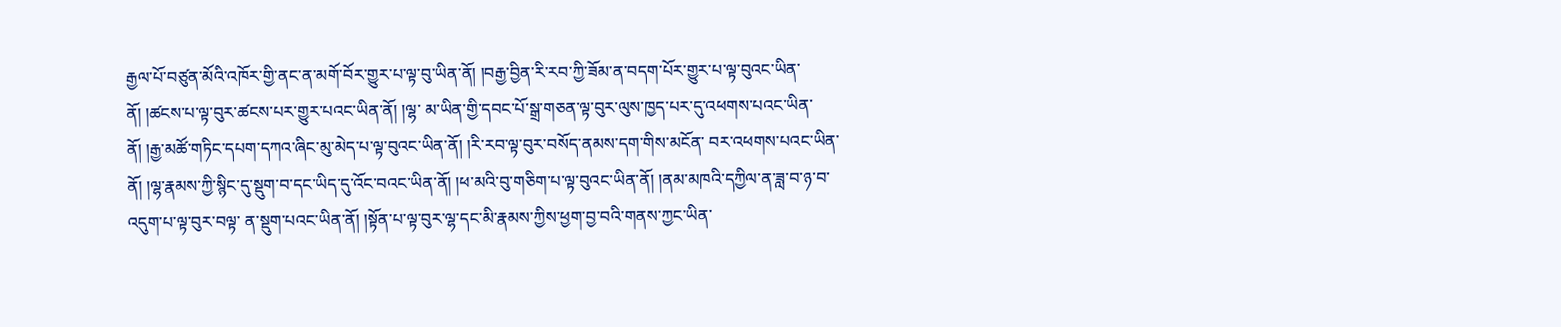རྒྱལ་པོ་བཙུན་མོའི་འཁོར་གྱི་ནང་ན་མགོ་བོར་གྱུར་པ་ལྟ་བུ་ཡིན་ནོ། །བརྒྱ་བྱིན་རི་རབ་ཀྱི་ཟོམ་ན་བདག་པོར་གྱུར་པ་ལྟ་བུའང་ཡིན་ནོ། །ཚངས་པ་ལྟ་བུར་ཚངས་པར་གྱུར་པའང་ཡིན་ནོ། །ལྷ་ མ་ཡིན་གྱི་དབང་པོ་སྒྲ་གཅན་ལྟ་བུར་ལུས་ཁྱད་པར་དུ་འཕགས་པའང་ཡིན་ནོ། །རྒྱ་མཚོ་གཏིང་དཔག་དཀའ་ཞིང་མུ་མེད་པ་ལྟ་བུའང་ཡིན་ནོ། །རི་རབ་ལྟ་བུར་བསོད་ནམས་དག་གིས་མངོན་ བར་འཕགས་པའང་ཡིན་ནོ། །ལྷ་རྣམས་ཀྱི་སྙིང་དུ་སྡུག་བ་དང་ཡིད་དུ་འོང་བའང་ཡིན་ནོ། །ཕ་མའི་བུ་གཅིག་པ་ལྟ་བུའང་ཡིན་ནོ། །ནམ་མཁའི་དཀྱིལ་ན་ཟླ་བ་ཉ་བ་འདུག་པ་ལྟ་བུར་བལྟ་ ན་སྡུག་པའང་ཡིན་ནོ། །སྟོན་པ་ལྟ་བུར་ལྷ་དང་མི་རྣམས་ཀྱིས་ཕྱག་བྱ་བའི་གནས་ཀྱང་ཡིན་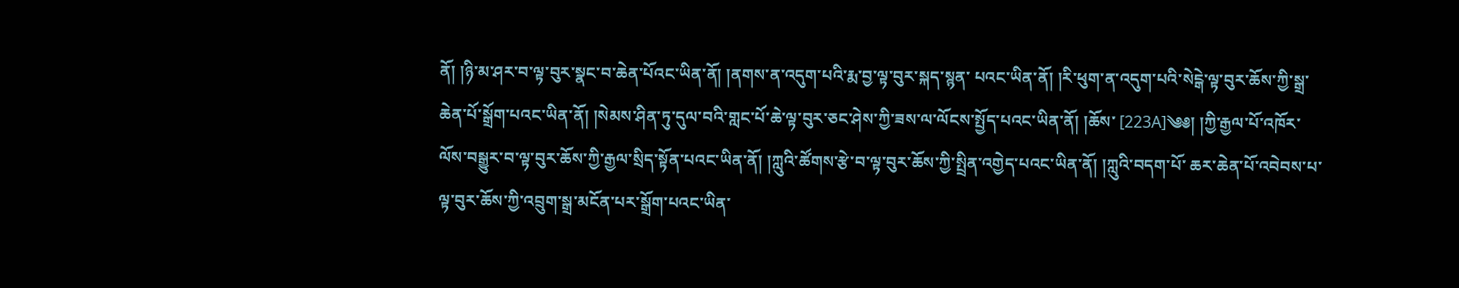ནོ། །ཉི་མ་ཤར་བ་ལྟ་བུར་སྣང་བ་ཆེན་པོའང་ཡིན་ནོ། །ནགས་ན་འདུག་པའི་རྨ་བྱ་ལྟ་བུར་སྐད་སྙན་ པའང་ཡིན་ནོ། །རི་ཕུག་ན་འདུག་པའི་སེངྒེ་ལྟ་བུར་ཆོས་ཀྱི་སྒྲ་ཆེན་པོ་སྒྲོག་པའང་ཡིན་ནོ། །སེམས་ཤིན་ཏུ་དུལ་བའི་གླང་པོ་ཆེ་ལྟ་བུར་ཅང་ཤེས་ཀྱི་ཟས་ལ་ལོངས་སྤྱོད་པའང་ཡིན་ནོ། །ཆོས་ [223A]༄༅། །ཀྱི་རྒྱལ་པོ་འཁོར་ལོས་བསྒྱུར་བ་ལྟ་བུར་ཆོས་ཀྱི་རྒྱལ་སྲིད་སྟོན་པའང་ཡིན་ནོ། །ཀླུའི་ཚོགས་རྩེ་བ་ལྟ་བུར་ཆོས་ཀྱི་སྤྲིན་འགྱེད་པའང་ཡིན་ནོ། །ཀླུའི་བདག་པོ་ ཆར་ཆེན་པོ་འབེབས་པ་ལྟ་བུར་ཆོས་ཀྱི་འབྲུག་སྒྲ་མངོན་པར་སྒྲོག་པའང་ཡིན་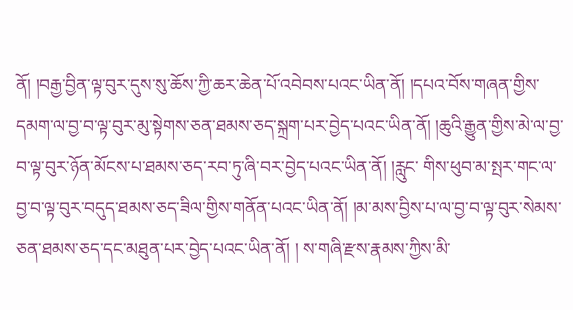ནོ། །བརྒྱ་བྱིན་ལྟ་བུར་དུས་སུ་ཆོས་ཀྱི་ཆར་ཆེན་པོ་འབེབས་པའང་ཡིན་ནོ། །དཔའ་བོས་གཞན་གྱིས་ དམག་ལ་བྱ་བ་ལྟ་བུར་མུ་སྟེགས་ཅན་ཐམས་ཅད་སྐྲག་པར་བྱེད་པའང་ཡིན་ནོ། །ཆུའི་རྒྱུན་གྱིས་མེ་ལ་བྱ་བ་ལྟ་བུར་ཉོན་མོངས་པ་ཐམས་ཅད་རབ་ཏུ་ཞི་བར་བྱེད་པའང་ཡིན་ནོ། །རླུང་ གིས་ཕུབ་མ་སྤར་གང་ལ་བྱ་བ་ལྟ་བུར་བདུད་ཐམས་ཅད་ཟིལ་གྱིས་གནོན་པའང་ཡིན་ནོ། །མ་མས་བྱིས་པ་ལ་བྱ་བ་ལྟ་བུར་སེམས་ཅན་ཐམས་ཅད་དང་མཐུན་པར་བྱེད་པའང་ཡིན་ནོ། ། ས་གཞི་རྫས་རྣམས་ཀྱིས་མི་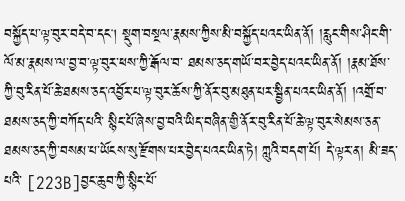བསྐྱོད་པ་ལྟ་བུར་བདེ་བ་དང། སྡུག་བསྔལ་རྣམས་ཀྱིས་མི་བསྐྱོད་པའང་ཡིན་ནོ། །རླུང་གིས་ཤིང་གི་ལོ་མ་རྣམས་ལ་བྱ་བ་ལྟ་བུར་ཕས་ཀྱི་རྒོལ་བ་ ཐམས་ཅད་གཡོ་བར་བྱེད་པའང་ཡིན་ནོ། །རྣམ་ཐོས་ཀྱི་བུ་རིན་པོ་ཆེ་ཐམས་ཅད་འབྱོར་པ་ལྟ་བུར་ཆོས་ཀྱི་ནོར་བུ་མཐུན་པར་སྦྱིན་པའང་ཡིན་ནོ། །འགྲོ་བ་ཐམས་ཅད་ཀྱི་བཀོད་པའི་ སྙིང་པོ་ཞེས་བྱ་བའི་ཡིད་བཞིན་གྱི་ནོར་བུ་རིན་པོ་ཆེ་ལྟ་བུར་སེམས་ཅན་ཐམས་ཅད་ཀྱི་བསམ་པ་ཡོངས་སུ་རྫོགས་པར་བྱེད་པའང་ཡིན་ཏེ། ཀླུའི་བདག་པོ། དེ་ལྟར་ན། མི་ཟད་པའི་ [223B]བྱང་ཆུབ་ཀྱི་སྙིང་པོ་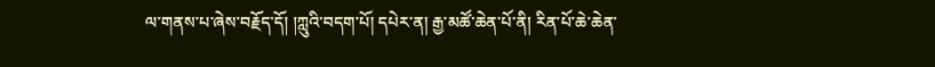ལ་གནས་པ་ཞེས་བརྗོད་དོ། །ཀླུའི་བདག་པོ། དཔེར་ན། རྒྱ་མཚོ་ཆེན་པོ་ནི། རིན་པོ་ཆེ་ཆེན་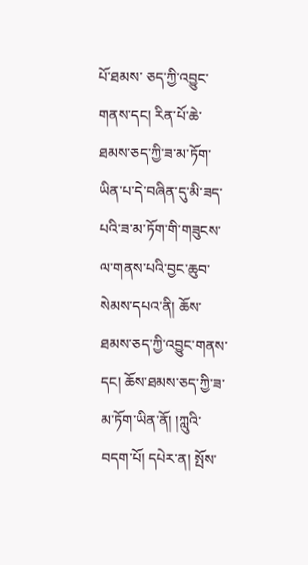པོ་ཐམས་ ཅད་ཀྱི་འབྱུང་གནས་དང། རིན་པོ་ཆེ་ཐམས་ཅད་ཀྱི་ཟ་མ་ཏོག་ཡིན་པ་དེ་བཞིན་དུ་མི་ཟད་པའི་ཟ་མ་ཏོག་གི་གཟུངས་ལ་གནས་པའི་བྱང་ཆུབ་སེམས་དཔའ་ནི། ཆོས་ཐམས་ཅད་ཀྱི་འབྱུང་གནས་ དང། ཆོས་ཐམས་ཅད་ཀྱི་ཟ་མ་ཏོག་ཡིན་ནོ། །ཀླུའི་བདག་པོ། དཔེར་ན། སྤོས་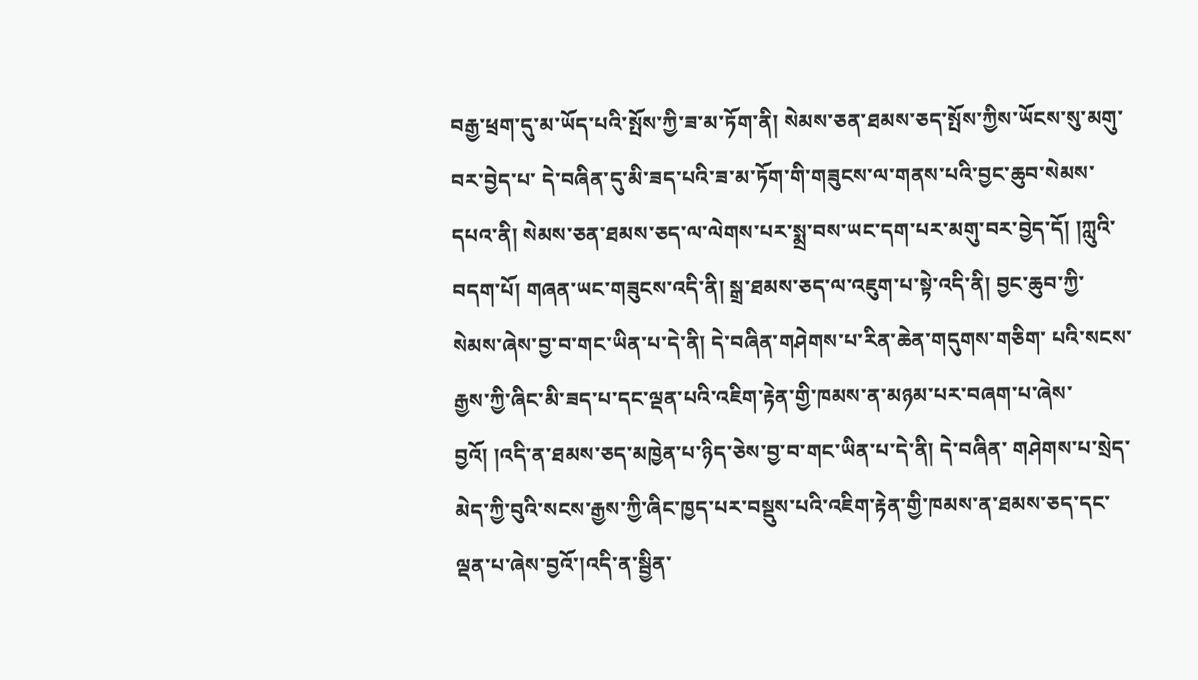བརྒྱ་ཕྲག་དུ་མ་ཡོད་པའི་སྤོས་ཀྱི་ཟ་མ་ཏོག་ནི། སེམས་ཅན་ཐམས་ཅད་སྤོས་ཀྱིས་ཡོངས་སུ་མགུ་བར་བྱེད་པ་ དེ་བཞིན་དུ་མི་ཟད་པའི་ཟ་མ་ཏོག་གི་གཟུངས་ལ་གནས་པའི་བྱང་ཆུབ་སེམས་དཔའ་ནི། སེམས་ཅན་ཐམས་ཅད་ལ་ལེགས་པར་སྨྲ་བས་ཡང་དག་པར་མགུ་བར་བྱེད་དོ། །ཀླུའི་ བདག་པོ། གཞན་ཡང་གཟུངས་འདི་ནི། སྒྲ་ཐམས་ཅད་ལ་འཇུག་པ་སྟེ་འདི་ནི། བྱང་ཆུབ་ཀྱི་སེམས་ཞེས་བྱ་བ་གང་ཡིན་པ་དེ་ནི། དེ་བཞིན་གཤེགས་པ་རིན་ཆེན་གདུགས་གཅིག་ པའི་སངས་རྒྱས་ཀྱི་ཞིང་མི་ཟད་པ་དང་ལྡན་པའི་འཇིག་རྟེན་གྱི་ཁམས་ན་མཉམ་པར་བཞག་པ་ཞེས་བྱའོ། །འདི་ན་ཐམས་ཅད་མཁྱེན་པ་ཉིད་ཅེས་བྱ་བ་གང་ཡིན་པ་དེ་ནི། དེ་བཞིན་ གཤེགས་པ་སྲེད་མེད་ཀྱི་བུའི་སངས་རྒྱས་ཀྱི་ཞིང་ཁྱད་པར་བསྡུས་པའི་འཇིག་རྟེན་གྱི་ཁམས་ན་ཐམས་ཅད་དང་ལྡན་པ་ཞེས་བྱའོ་།འདི་ན་སྦྱིན་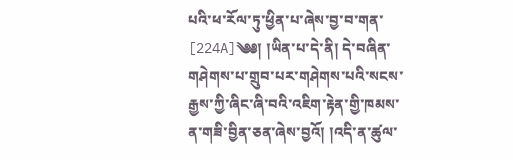པའི་ཕ་རོལ་ཏུ་ཕྱིན་པ་ཞེས་བྱ་བ་གན་ [224A]༄༅། །ཡིན་པ་དེ་ནི། དེ་བཞིན་གཤེགས་པ་གྲུབ་པར་གཤེགས་པའི་སངས་རྒྱས་ཀྱི་ཞིང་ཞི་བའི་འཇིག་རྟེན་གྱི་ཁམས་ན་གཟི་བྱིན་ཅན་ཞེས་བྱའོ། །འདི་ན་ཚུལ་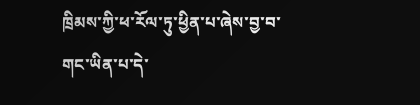ཁྲིམས་ཀྱི་ཕ་རོལ་ཏུ་ཕྱིན་པ་ཞེས་བྱ་བ་གང་ཡིན་པ་དེ་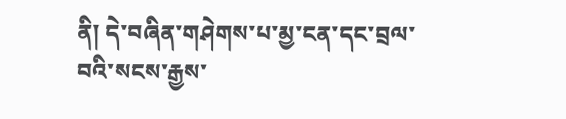ནི། དེ་བཞིན་གཤེགས་པ་མྱ་ངན་དང་བྲལ་བའི་སངས་རྒྱས་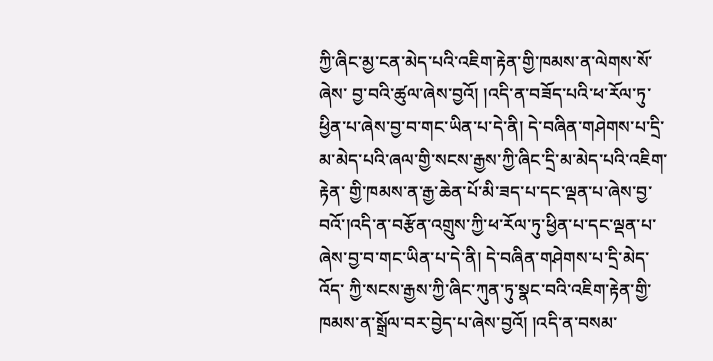ཀྱི་ཞིང་མྱ་ངན་མེད་པའི་འཇིག་རྟེན་གྱི་ཁམས་ན་ལེགས་སོ་ཞེས་ བྱ་བའི་ཚུལ་ཞེས་བྱའོ། །འདི་ན་བཟོད་པའི་ཕ་རོལ་ཏུ་ཕྱིན་པ་ཞེས་བྱ་བ་གང་ཡིན་པ་དེ་ནི། དེ་བཞིན་གཤེགས་པ་དྲི་མ་མེད་པའི་ཞལ་གྱི་སངས་རྒྱས་ཀྱི་ཞིང་དྲི་མ་མེད་པའི་འཇིག་རྟེན་ གྱི་ཁམས་ན་རྒྱ་ཆེན་པོ་མི་ཟད་པ་དང་ལྡན་པ་ཞེས་བྱ་བའོ་།འདི་ན་བརྩོན་འགྲུས་ཀྱི་ཕ་རོལ་ཏུ་ཕྱིན་པ་དང་ལྡན་པ་ཞེས་བྱ་བ་གང་ཡིན་པ་དེ་ནི། དེ་བཞིན་གཤེགས་པ་དྲི་མེད་འོད་ ཀྱི་སངས་རྒྱས་ཀྱི་ཞིང་ཀུན་ཏུ་སྣང་བའི་འཇིག་རྟེན་གྱི་ཁམས་ན་སྒྲོལ་བར་བྱེད་པ་ཞེས་བྱའོ། །འདི་ན་བསམ་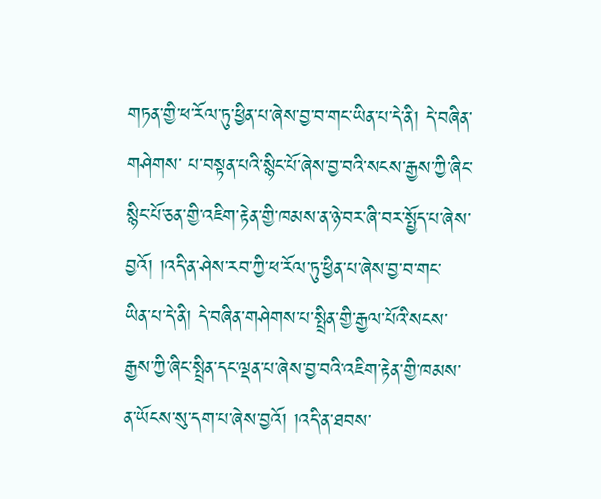གཏན་གྱི་ཕ་རོལ་ཏུ་ཕྱིན་པ་ཞེས་བྱ་བ་གང་ཡིན་པ་དེ་ནི། དེ་བཞིན་གཤེགས་ པ་བསྟན་པའི་སྙིང་པོ་ཞེས་བྱ་བའི་སངས་རྒྱས་ཀྱི་ཞིང་སྙིང་པོ་ཅན་གྱི་འཇིག་རྟེན་གྱི་ཁམས་ན་ཉེ་བར་ཞི་བར་སྤྱོད་པ་ཞེས་བྱའོ། །འདི་ན་ཤེས་རབ་ཀྱི་ཕ་རོལ་ཏུ་ཕྱིན་པ་ཞེས་བྱ་བ་གང་ ཡིན་པ་དེ་ནི། དེ་བཞིན་གཤེགས་པ་སྤྲིན་གྱི་རྒྱལ་པོའི་སངས་རྒྱས་ཀྱི་ཞིང་སྤྲིན་དང་ལྡན་པ་ཞེས་བྱ་བའི་འཇིག་རྟེན་གྱི་ཁམས་ན་ཡོངས་སུ་དག་པ་ཞེས་བྱའོ། །འདི་ན་ཐབས་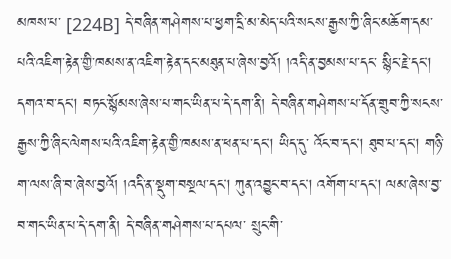མཁས་པ་ [224B] དེ་བཞིན་གཤེགས་པ་ཕྱག་དྲི་མ་མེད་པའི་སངས་རྒྱས་ཀྱི་ཞིང་མཆོག་དམ་པའི་འཇིག་རྟེན་གྱི་ཁམས་ན་འཇིག་རྟེན་དང་མཐུན་པ་ཞེས་བྱའོ། །འདི་ན་བྱམས་པ་དང་ སྙིང་རྗེ་དང། དགའ་བ་དང། བཏང་སྙོམས་ཞེས་པ་གང་ཡིན་པ་དེ་དག་ནི། དེ་བཞིན་གཤེགས་པ་དོན་གྲུབ་ཀྱི་སངས་རྒྱས་ཀྱི་ཞིང་ལེགས་པའི་འཇིག་རྟེན་གྱི་ཁམས་ན་ཕན་པ་དང། ཡིད་དུ་ འོང་བ་དང། ཐུབ་པ་དང། གཉི་ག་ལས་ཞི་བ་ཞེས་བྱའོ། །འདི་ན་སྡུག་བསྔལ་དང། ཀུན་འབྱུང་བ་དང། འགོག་པ་དང། ལམ་ཞེས་བྱ་བ་གང་ཡིན་པ་དེ་དག་ནི། དེ་བཞིན་གཤེགས་པ་དཔལ་ སྲུང་གི་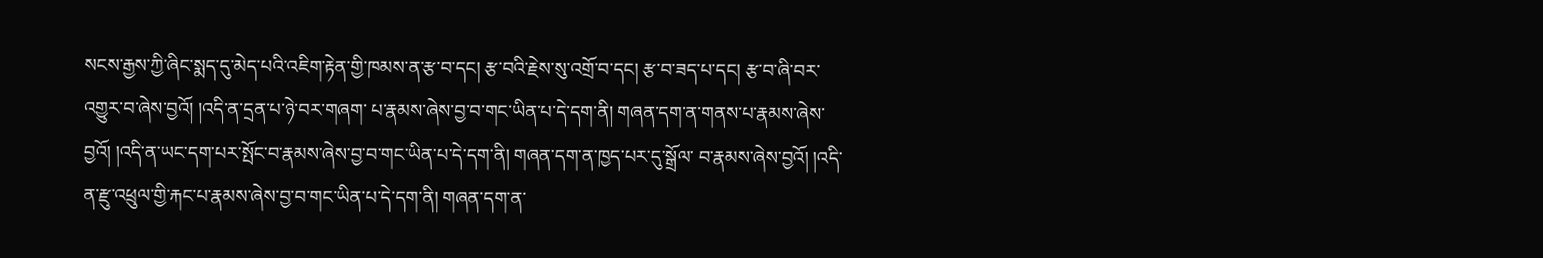སངས་རྒྱས་ཀྱི་ཞིང་སྨད་དུ་མེད་པའི་འཇིག་རྟེན་གྱི་ཁམས་ན་རྩ་བ་དང། རྩ་བའི་རྗེས་སུ་འགྲོ་བ་དང། རྩ་བ་ཟད་པ་དང། རྩ་བ་ཞི་བར་འགྱུར་བ་ཞེས་བྱའོ། །འདི་ན་དྲན་པ་ཉེ་བར་གཞག་ པ་རྣམས་ཞེས་བྱ་བ་གང་ཡིན་པ་དེ་དག་ནི། གཞན་དག་ན་གནས་པ་རྣམས་ཞེས་བྱའོ། །འདི་ན་ཡང་དག་པར་སྤོང་བ་རྣམས་ཞེས་བྱ་བ་གང་ཡིན་པ་དེ་དག་ནི། གཞན་དག་ན་ཁྱད་པར་དུ་སྒྲོལ་ བ་རྣམས་ཞེས་བྱའོ། །འདི་ན་རྫུ་འཕྲུལ་གྱི་རྐང་པ་རྣམས་ཞེས་བྱ་བ་གང་ཡིན་པ་དེ་དག་ནི། གཞན་དག་ན་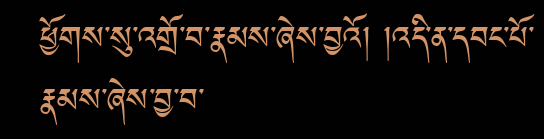ཕྱོགས་སུ་འགྲོ་བ་རྣམས་ཞེས་བྱའོ། །འདི་ན་དབང་པོ་རྣམས་ཞེས་བྱ་བ་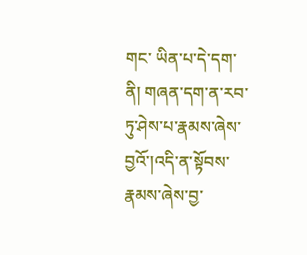གང་ ཡིན་པ་དེ་དག་ནི། གཞན་དག་ན་རབ་ཏུ་ཤེས་པ་རྣམས་ཞེས་བྱའོ་།འདི་ན་སྟོབས་རྣམས་ཞེས་བྱ་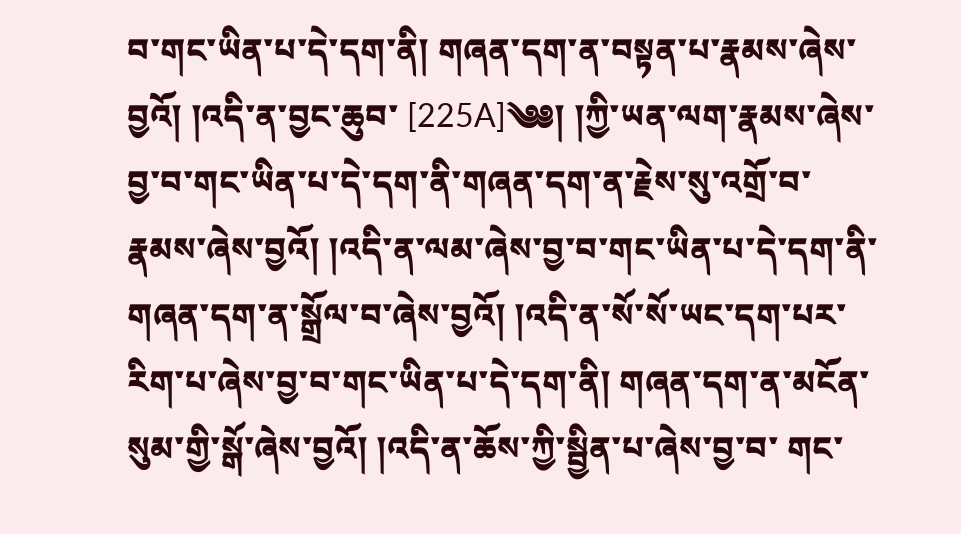བ་གང་ཡིན་པ་དེ་དག་ནི། གཞན་དག་ན་བསྟན་པ་རྣམས་ཞེས་བྱའོ། །འདི་ན་བྱང་ཆུབ་ [225A]༄༅། །ཀྱི་ཡན་ལག་རྣམས་ཞེས་བྱ་བ་གང་ཡིན་པ་དེ་དག་ནི་གཞན་དག་ན་རྗེས་སུ་འགྲོ་བ་རྣམས་ཞེས་བྱའོ། །འདི་ན་ལམ་ཞེས་བྱ་བ་གང་ཡིན་པ་དེ་དག་ནི་ གཞན་དག་ན་སྒྲོལ་བ་ཞེས་བྱའོ། །འདི་ན་སོ་སོ་ཡང་དག་པར་རིག་པ་ཞེས་བྱ་བ་གང་ཡིན་པ་དེ་དག་ནི། གཞན་དག་ན་མངོན་སུམ་གྱི་སྒོ་ཞེས་བྱའོ། །འདི་ན་ཆོས་ཀྱི་སྦྱིན་པ་ཞེས་བྱ་བ་ གང་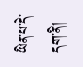ཡིན་པ་དེ་དག་ནི།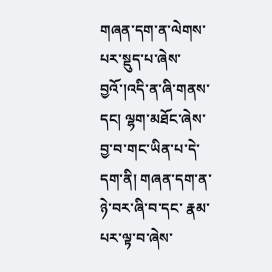གཞན་དག་ན་ལེགས་པར་སྡུད་པ་ཞེས་བྱའོ་།འདི་ན་ཞི་གནས་དང། ལྷག་མཐོང་ཞེས་བྱ་བ་གང་ཡིན་པ་དེ་དག་ནི། གཞན་དག་ན་ཉེ་བར་ཞི་བ་དང་ རྣམ་པར་ལྟ་བ་ཞེས་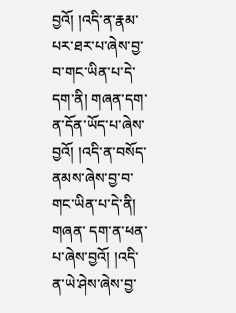བྱའོ། །འདི་ན་རྣམ་པར་ཐར་པ་ཞེས་བྱ་བ་གང་ཡིན་པ་དེ་དག་ནི། གཞན་དག་ན་དོན་ཡོད་པ་ཞེས་བྱའོ། །འདི་ན་བསོད་ནམས་ཞེས་བྱ་བ་གང་ཡིན་པ་དེ་ནི། གཞན་ དག་ན་ཕན་པ་ཞེས་བྱའོ། །འདི་ན་ཡེ་ཤེས་ཞེས་བྱ་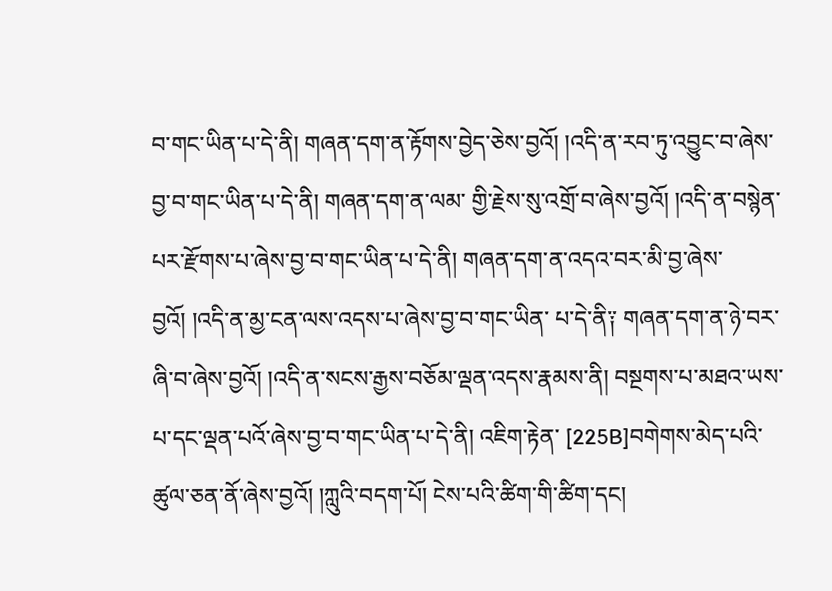བ་གང་ཡིན་པ་དེ་ནི། གཞན་དག་ན་རྟོགས་བྱེད་ཅེས་བྱའོ། །འདི་ན་རབ་ཏུ་འབྱུང་བ་ཞེས་བྱ་བ་གང་ཡིན་པ་དེ་ནི། གཞན་དག་ན་ལམ་ གྱི་རྗེས་སུ་འགྲོ་བ་ཞེས་བྱའོ། །འདི་ན་བསྙེན་པར་རྫོགས་པ་ཞེས་བྱ་བ་གང་ཡིན་པ་དེ་ནི། གཞན་དག་ན་འདའ་བར་མི་བྱ་ཞེས་བྱའོ། །འདི་ན་མྱ་ངན་ལས་འདས་པ་ཞེས་བྱ་བ་གང་ཡིན་ པ་དེ་ནི༑ གཞན་དག་ན་ཉེ་བར་ཞི་བ་ཞེས་བྱའོ། །འདི་ན་སངས་རྒྱས་བཅོམ་ལྡན་འདས་རྣམས་ནི། བསྔགས་པ་མཐའ་ཡས་པ་དང་ལྡན་པའོ་ཞེས་བྱ་བ་གང་ཡིན་པ་དེ་ནི། འཇིག་རྟེན་ [225B]བགེགས་མེད་པའི་ཚུལ་ཅན་ནོ་ཞེས་བྱའོ། །ཀླུའི་བདག་པོ། ངེས་པའི་ཚིག་གི་ཚིག་དང།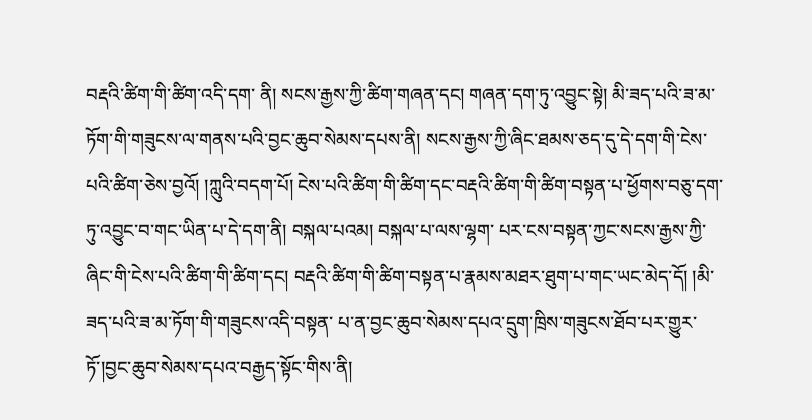བརྡའི་ཚིག་གི་ཚིག་འདི་དག་ ནི། སངས་རྒྱས་ཀྱི་ཚིག་གཞན་དང། གཞན་དག་ཏུ་འབྱུང་སྟེ། མི་ཟད་པའི་ཟ་མ་ཏོག་གི་གཟུངས་ལ་གནས་པའི་བྱང་ཆུབ་སེམས་དཔས་ནི། སངས་རྒྱས་ཀྱི་ཞིང་ཐམས་ཅད་དུ་དེ་དག་གི་ངེས་ པའི་ཚིག་ཅེས་བྱའོ། །ཀླུའི་བདག་པོ། ངེས་པའི་ཚིག་གི་ཚིག་དང་བརྡའི་ཚིག་གི་ཚིག་བསྟན་པ་ཕྱོགས་བཅུ་དག་ཏུ་འབྱུང་བ་གང་ཡིན་པ་དེ་དག་ནི། བསྐལ་པའམ། བསྐལ་པ་ལས་ལྷག་ པར་ངས་བསྟན་ཀྱང་སངས་རྒྱས་ཀྱི་ཞིང་གི་ངེས་པའི་ཚིག་གི་ཚིག་དང། བརྡའི་ཚིག་གི་ཚིག་བསྟན་པ་རྣམས་མཐར་ཐུག་པ་གང་ཡང་མེད་དོ། །མི་ཟད་པའི་ཟ་མ་ཏོག་གི་གཟུངས་འདི་བསྟན་ པ་ན་བྱང་ཆུབ་སེམས་དཔའ་དྲུག་ཁྲིས་གཟུངས་ཐོབ་པར་གྱུར་ཏོ་།བྱང་ཆུབ་སེམས་དཔའ་བརྒྱད་སྟོང་གིས་ནི།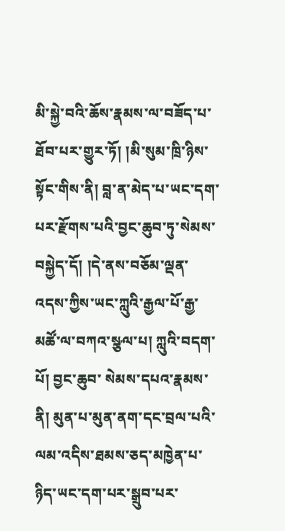མི་སྐྱེ་བའི་ཆོས་རྣམས་ལ་བཟོད་པ་ཐོབ་པར་གྱུར་ཏོ། །མི་སུམ་ཁྲི་ཉིས་ སྟོང་གིས་ནི། བླ་ན་མེད་པ་ཡང་དག་པར་རྫོགས་པའི་བྱང་ཆུབ་ཏུ་སེམས་བསྐྱེད་དོ། །དེ་ནས་བཅོམ་ལྡན་འདས་ཀྱིས་ཡང་ཀླུའི་རྒྱལ་པོ་རྒྱ་མཚོ་ལ་བཀའ་སྩལ་པ། ཀླུའི་བདག་པོ། བྱང་ཆུབ་ སེམས་དཔའ་རྣམས་ནི། མུན་པ་མུན་ནག་དང་བྲལ་པའི་ལམ་འདིས་ཐམས་ཅད་མཁྱེན་པ་ཉིད་ཡང་དག་པར་སྒྲུབ་པར་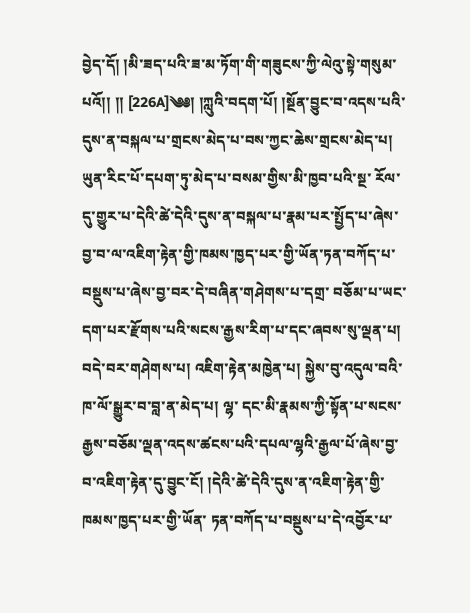བྱེད་དོ། །མི་ཟད་པའི་ཟ་མ་ཏོག་གི་གཟུངས་ཀྱི་ལེའུ་སྟེ་གསུམ་པའོ།། །། [226A]༄༅། །ཀླུའི་བདག་པོ། །སྔོན་བྱུང་བ་འདས་པའི་དུས་ན་བསྐལ་པ་གྲངས་མེད་པ་བས་ཀྱང་ཆེས་གྲངས་མེད་པ། ཡུན་རིང་པོ་དཔག་ཏུ་མེད་པ་བསམ་གྱིས་མི་ཁྱབ་པའི་སྔ་ རོལ་དུ་གྱུར་པ་དེའི་ཚེ་དེའི་དུས་ན་བསྐལ་པ་རྣམ་པར་སྤྱོད་པ་ཞེས་བྱ་བ་ལ་འཇིག་རྟེན་གྱི་ཁམས་ཁྱད་པར་གྱི་ཡོན་ཏན་བཀོད་པ་བསྡུས་པ་ཞེས་བྱ་བར་དེ་བཞིན་གཤེགས་པ་དགྲ་ བཅོམ་པ་ཡང་དག་པར་རྫོགས་པའི་སངས་རྒྱས་རིག་པ་དང་ཞབས་སུ་ལྡན་པ། བདེ་བར་གཤེགས་པ། འཇིག་རྟེན་མཁྱེན་པ། སྐྱེས་བུ་འདུལ་བའི་ཁ་ལོ་སྒྱུར་བ་བླ་ན་མེད་པ། ལྷ་ དང་མི་རྣམས་ཀྱི་སྟོན་པ་སངས་རྒྱས་བཅོམ་ལྡན་འདས་ཚངས་པའི་དཔལ་ལྷའི་རྒྱལ་པོ་ཞེས་བྱ་བ་འཇིག་རྟེན་དུ་བྱུང་ངོ། །དེའི་ཚེ་དེའི་དུས་ན་འཇིག་རྟེན་གྱི་ཁམས་ཁྱད་པར་གྱི་ཡོན་ ཏན་བཀོད་པ་བསྡུས་པ་དེ་འབྱོར་པ་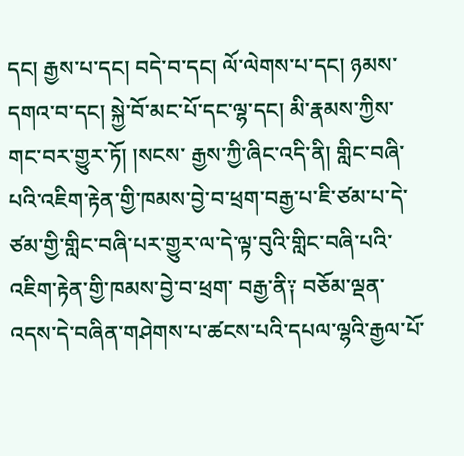དང། རྒྱས་པ་དང། བདེ་བ་དང། ལོ་ལེགས་པ་དང། ཉམས་དགའ་བ་དང། སྐྱེ་བོ་མང་པོ་དང་ལྷ་དང། མི་རྣམས་ཀྱིས་གང་བར་གྱུར་ཏོ། །སངས་ རྒྱས་ཀྱི་ཞིང་འདི་ནི། གླིང་བཞི་པའི་འཇིག་རྟེན་གྱི་ཁམས་བྱེ་བ་ཕྲག་བརྒྱ་པ་ཇི་ཙམ་པ་དེ་ཙམ་གྱི་གླིང་བཞི་པར་གྱུར་ལ་དེ་ལྟ་བུའི་གླིང་བཞི་པའི་འཇིག་རྟེན་གྱི་ཁམས་བྱེ་བ་ཕྲག་ བརྒྱ་ནི༑ བཅོམ་ལྡན་འདས་དེ་བཞིན་གཤེགས་པ་ཚངས་པའི་དཔལ་ལྷའི་རྒྱལ་པོ་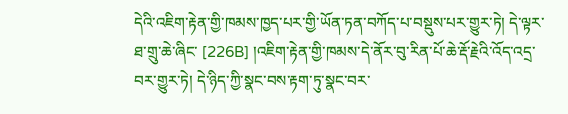དེའི་འཇིག་རྟེན་གྱི་ཁམས་ཁྱད་པར་གྱི་ཡོན་ཏན་བཀོད་པ་བསྡུས་པར་གྱུར་ཏེ། དེ་ལྟར་ཐ་གྲུ་ཆེ་ཞིང་ [226B] །འཇིག་རྟེན་གྱི་ཁམས་དེ་ནོར་བུ་རིན་པོ་ཆེ་རྡོ་རྗེའི་འོད་འདྲ་བར་གྱུར་ཏེ། དེ་ཉིད་ཀྱི་སྣང་བས་རྟག་ཏུ་སྣང་བར་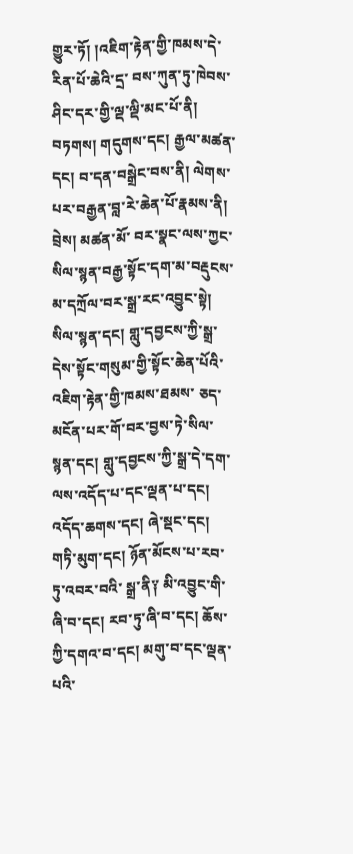གྱུར་ཏོ། །འཇིག་རྟེན་གྱི་ཁམས་དེ་རིན་པོ་ཆེའི་དྲ་ བས་ཀུན་ཏུ་ཁེབས་ཤིང་དར་གྱི་ལྡ་ལྡི་མང་པོ་ནི། བཏགས། གདུགས་དང། རྒྱལ་མཚན་དང། བ་དན་བསྒྲེང་བས་ནི། ལེགས་པར་བརྒྱན་བླ་རེ་ཆེན་པོ་རྣམས་ནི། བྲེས། མཚན་མོ་ བར་སྣང་ལས་ཀྱང་སིལ་སྙན་བརྒྱ་སྟོང་དག་མ་བརྡུངས་མ་དཀྲོལ་བར་སྒྲ་རང་འབྱུང་སྟེ། སིལ་སྙན་དང། གླུ་དབྱངས་ཀྱི་སྒྲ་དེས་སྟོང་གསུམ་གྱི་སྟོང་ཆེན་པོའི་འཇིག་རྟེན་གྱི་ཁམས་ཐམས་ ཅད་མངོན་པར་གོ་བར་བྱས་ཏེ་སིལ་སྙན་དང། གླུ་དབྱངས་ཀྱི་སྒྲ་དེ་དག་ལས་འདོད་པ་དང་ལྡན་པ་དང། འདོད་ཆགས་དང། ཞེ་སྡང་དང། གཏི་མུག་དང། ཉོན་མོངས་པ་རབ་ཏུ་འབར་བའི་ སྒྲ་ནི༑ མི་འབྱུང་གི་ཞི་བ་དང། རབ་ཏུ་ཞི་བ་དང། ཆོས་ཀྱི་དགའ་བ་དང། མགུ་བ་དང་ལྡན་པའི་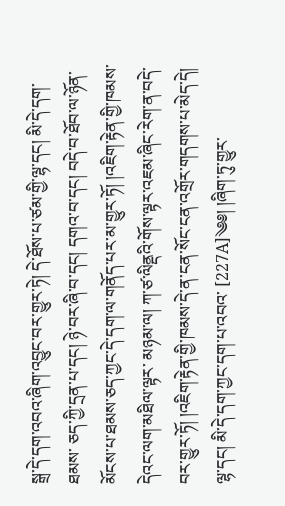སྒྲ་དེ་དག་འབའ་ཞིག་འབྱུང་བར་གྱུར་ཏེ། དེ་ཐོས་པ་ཙམ་གྱི་ལྷ་དང། མི་དེ་དག་ཐམས་ ཅད་ཀྱི་དྲན་པ་དང། ཉེ་བར་ཞི་བ་དང། དགའ་བ་དང། བདེ་བ་ཐོབ་ལ་ཉོན་མོངས་པ་ཐམས་ཅད་ཀྱང་དེ་དག་ལ་གནོད་པར་མ་གྱུར་ཏོ། །འཇིག་རྟེན་གྱི་ཁམས་དེའང་ལག་མཐིལ་ལྟར་ མཉམ་ལ། ཀ་ཙ་ལིནྡའི་གོས་ལྟར་འཇམ་ཞིང་རེག་ན་བདེ་བར་གྱུར་ཏོ། །འཇིག་རྟེན་གྱི་ཁམས་དེ་ན་ངན་སོང་ངན་འགྲོར་གདགས་པ་མེད་དེ། ལྷ་དང། མི་དེ་དག་ཀྱང་དག་པ་འབའ་ [227A]༄༅། །ཞིག་ཏུ་གྱུར་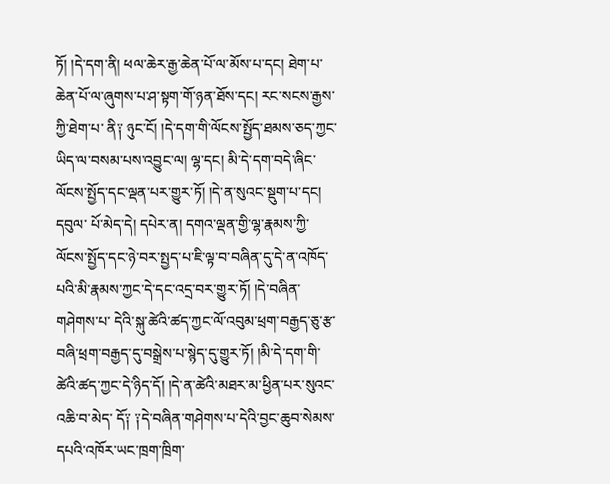ཏོ། །དེ་དག་ནི། ཕལ་ཆེར་རྒྱ་ཆེན་པོ་ལ་མོས་པ་དང། ཐེག་པ་ཆེན་པོ་ལ་ཞུགས་པ་ཤ་སྟག་གོ་ཉན་ཐོས་དང། རང་སངས་རྒྱས་ཀྱི་ཐེག་པ་ ནི༑ ཉུང་ངོ། །དེ་དག་གི་ལོངས་སྤྱོད་ཐམས་ཅད་ཀྱང་ཡིད་ལ་བསམ་པས་འབྱུང་ལ། ལྷ་དང། མི་དེ་དག་བདེ་ཞིང་ལོངས་སྤྱོད་དང་ལྡན་པར་གྱུར་ཏོ། །དེ་ན་སུའང་སྡུག་པ་དང། དབུལ་ པོ་མེད་དེ། དཔེར་ན། དགའ་ལྡན་གྱི་ལྷ་རྣམས་ཀྱི་ལོངས་སྤྱོད་དང་ཉེ་བར་སྤྱད་པ་ཇི་ལྟ་བ་བཞིན་དུ་དེ་ན་འཁོད་པའི་མི་རྣམས་ཀྱང་དེ་དང་འདྲ་བར་གྱུར་ཏོ། །དེ་བཞིན་གཤེགས་པ་ དེའི་སྐུ་ཚེའི་ཚད་ཀྱང་ལོ་འབུམ་ཕྲག་བརྒྱད་ཅུ་རྩ་བཞི་ཕྲག་བརྒྱད་དུ་བསྒྲེས་པ་སྙེད་དུ་གྱུར་ཏོ། །མི་དེ་དག་གི་ཚེའི་ཚད་ཀྱང་དེ་ཉིད་དོ། །དེ་ན་ཚེའི་མཐར་མ་ཕྱིན་པར་སུའང་འཆི་བ་མེད་ དོ༑ ༑དེ་བཞིན་གཤེགས་པ་དེའི་བྱང་ཆུབ་སེམས་དཔའི་འཁོར་ཡང་ཁྲག་ཁྲིག་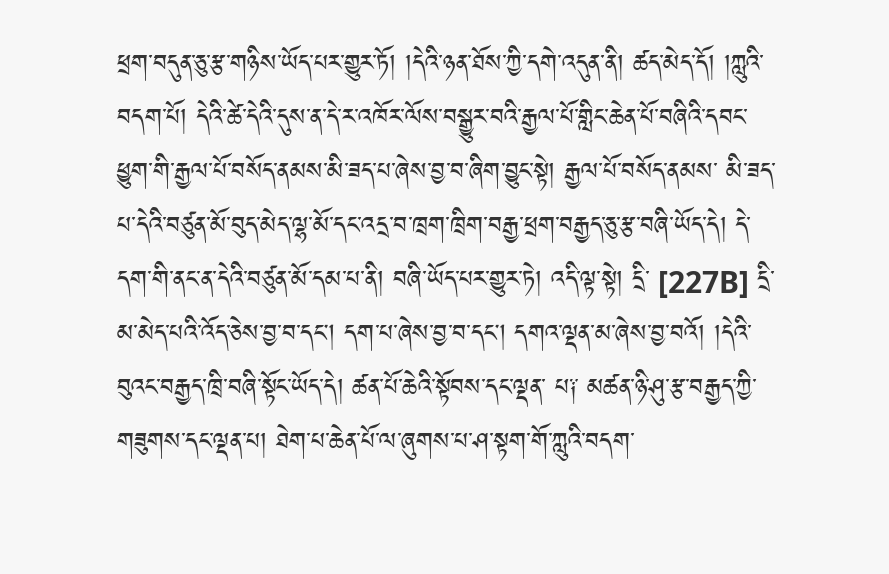ཕྲག་བདུན་ཅུ་རྩ་གཉིས་ཡོད་པར་གྱུར་ཏོ། །དེའི་ཉན་ཐོས་ཀྱི་དགེ་འདུན་ནི། ཚད་མེད་དོ། །ཀླུའི་ བདག་པོ། དེའི་ཚེ་དེའི་དུས་ན་དེ་ར་འཁོར་ལོས་བསྒྱུར་བའི་རྒྱལ་པོ་གླིང་ཆེན་པོ་བཞིའི་དབང་ཕྱུག་གི་རྒྱལ་པོ་བསོད་ནམས་མི་ཟད་པ་ཞེས་བྱ་བ་ཞིག་བྱུང་སྟེ། རྒྱལ་པོ་བསོད་ནམས་ མི་ཟད་པ་དེའི་བཙུན་མོ་བུད་མེད་ལྷ་མོ་དང་འདྲ་བ་ཁྲག་ཁྲིག་བརྒྱ་ཕྲག་བརྒྱད་ཅུ་རྩ་བཞི་ཡོད་དེ། དེ་དག་གི་ནང་ན་དེའི་བཙུན་མོ་དམ་པ་ནི། བཞི་ཡོད་པར་གྱུར་ཏེ། འདི་ལྟ་སྟེ། དྲི་ [227B] དྲི་མ་མེད་པའི་འོད་ཅེས་བྱ་བ་དང། དག་པ་ཞེས་བྱ་བ་དང། དགའ་ལྡན་མ་ཞེས་བྱ་བའོ། །དེའི་བུའང་བརྒྱད་ཁྲི་བཞི་སྟོང་ཡོད་དེ། ཚན་པོ་ཆེའི་སྟོབས་དང་ལྡན་ པ༑ མཚན་ཉི་ཤུ་རྩ་བརྒྱད་ཀྱི་གཟུགས་དང་ལྡན་པ། ཐེག་པ་ཆེན་པོ་ལ་ཞུགས་པ་ཤ་སྟག་གོ་ཀླུའི་བདག་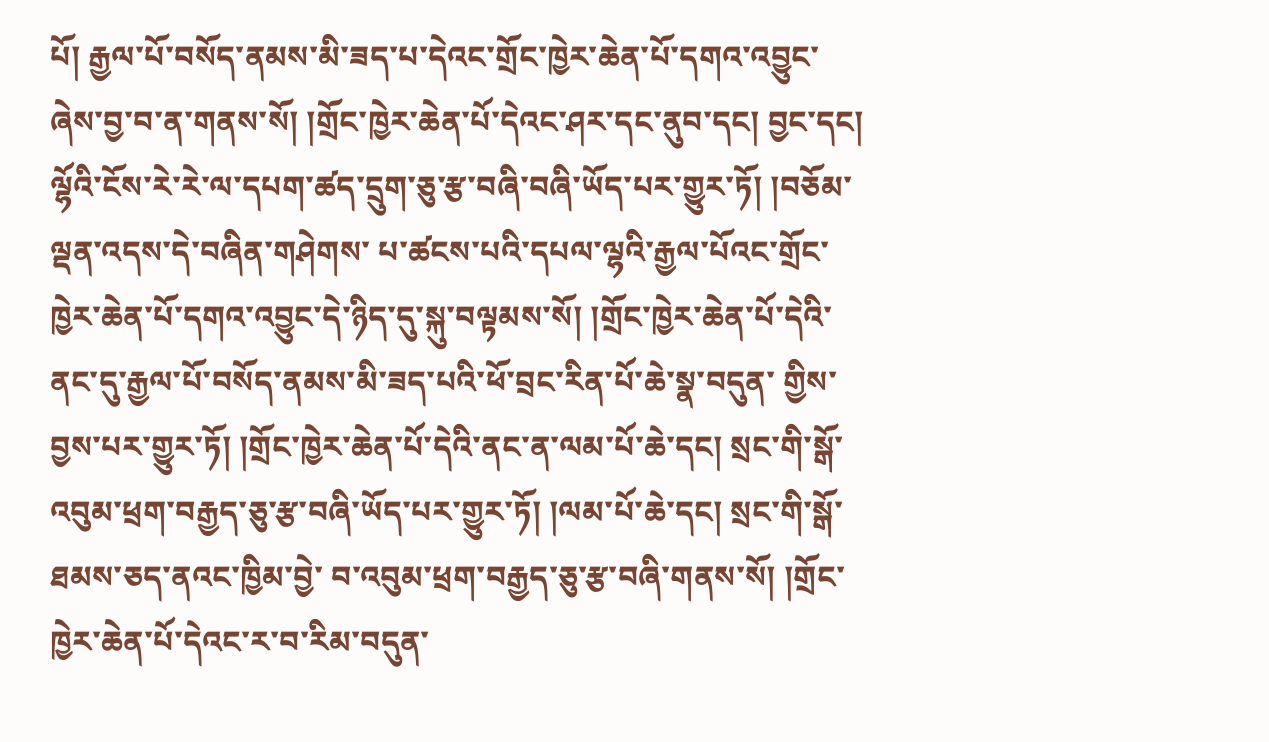པོ། རྒྱལ་པོ་བསོད་ནམས་མི་ཟད་པ་དེའང་གྲོང་ཁྱེར་ཆེན་པོ་དགའ་འབྱུང་ ཞེས་བྱ་བ་ན་གནས་སོ། །གྲོང་ཁྱེར་ཆེན་པོ་དེའང་ཤར་དང་ནུབ་དང། བྱང་དང། ལྷོའི་ངོས་རེ་རེ་ལ་དཔག་ཚད་དྲུག་ཅུ་རྩ་བཞི་བཞི་ཡོད་པར་གྱུར་ཏོ། །བཅོམ་ལྡན་འདས་དེ་བཞིན་གཤེགས་ པ་ཚངས་པའི་དཔལ་ལྷའི་རྒྱལ་པོའང་གྲོང་ཁྱེར་ཆེན་པོ་དགའ་འབྱུང་དེ་ཉིད་དུ་སྐུ་བལྟམས་སོ། །གྲོང་ཁྱེར་ཆེན་པོ་དེའི་ནང་དུ་རྒྱལ་པོ་བསོད་ནམས་མི་ཟད་པའི་ཕོ་བྲང་རིན་པོ་ཆེ་སྣ་བདུན་ གྱིས་བྱས་པར་གྱུར་ཏོ། །གྲོང་ཁྱེར་ཆེན་པོ་དེའི་ནང་ན་ལམ་པོ་ཆེ་དང། སྲང་གི་སྒོ་འབུམ་ཕྲག་བརྒྱད་ཅུ་རྩ་བཞི་ཡོད་པར་གྱུར་ཏོ། །ལམ་པོ་ཆེ་དང། སྲང་གི་སྒོ་ཐམས་ཅད་ནའང་ཁྱིམ་བྱེ་ བ་འབུམ་ཕྲག་བརྒྱད་ཅུ་རྩ་བཞི་གནས་སོ། །གྲོང་ཁྱེར་ཆེན་པོ་དེའང་ར་བ་རིམ་བདུན་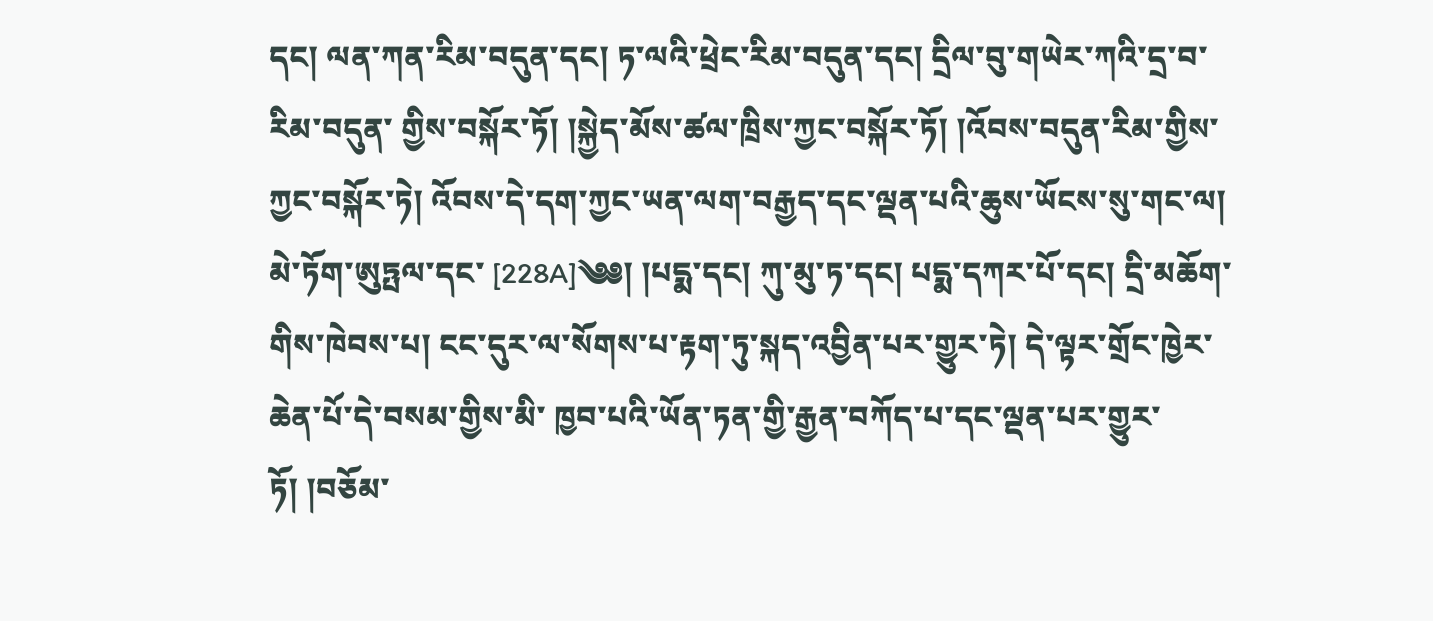དང། ལན་ཀན་རིམ་བདུན་དང། ཏ་ལའི་ཕྲེང་རིམ་བདུན་དང། དྲིལ་བུ་གཡེར་ཀའི་དྲ་བ་རིམ་བདུན་ གྱིས་བསྐོར་ཏོ། །སྐྱེད་མོས་ཚལ་ཁྲིས་ཀྱང་བསྐོར་ཏོ། །འོབས་བདུན་རིམ་གྱིས་ཀྱང་བསྐོར་ཏེ། འོབས་དེ་དག་ཀྱང་ཡན་ལག་བརྒྱད་དང་ལྡན་པའི་ཆུས་ཡོངས་སུ་གང་ལ། མེ་ཏོག་ཨུཏྤལ་དང་ [228A]༄༅། །པདྨ་དང། ཀུ་མུ་ཏ་དང། པདྨ་དཀར་པོ་དང། དྲི་མཆོག་གིས་ཁེབས་པ། ངང་དུར་ལ་སོགས་པ་རྟག་ཏུ་སྐད་འབྱིན་པར་གྱུར་ཏེ། དེ་ལྟར་གྲོང་ཁྱེར་ཆེན་པོ་དེ་བསམ་གྱིས་མི་ ཁྱབ་པའི་ཡོན་ཏན་གྱི་རྒྱན་བཀོད་པ་དང་ལྡན་པར་གྱུར་ཏོ། །བཅོམ་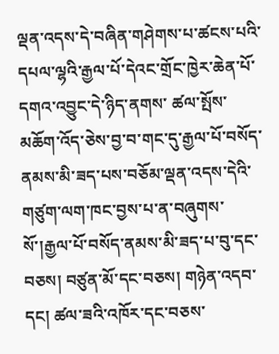ལྡན་འདས་དེ་བཞིན་གཤེགས་པ་ཚངས་པའི་དཔལ་ལྷའི་རྒྱལ་པོ་དེའང་གྲོང་ཁྱེར་ཆེན་པོ་དགའ་འབྱུང་དེ་ཉིད་ནགས་ ཚལ་སྤོས་མཆོག་འོད་ཅེས་བྱ་བ་གང་དུ་རྒྱལ་པོ་བསོད་ནམས་མི་ཟད་པས་བཅོམ་ལྡན་འདས་དེའི་གཙུག་ལག་ཁང་བྱས་པ་ན་བཞུགས་སོ་།རྒྱལ་པོ་བསོད་ནམས་མི་ཟད་པ་བུ་དང་ བཅས། བཙུན་མོ་དང་བཅས། གཉེན་འདབ་དང། ཚལ་ཟའི་འཁོར་དང་བཅས་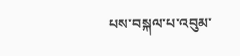པས་བསྐལ་པ་འབུམ་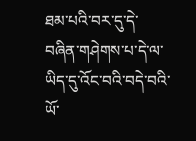ཐམ་པའི་བར་དུ་དེ་བཞིན་གཤེགས་པ་དེ་ལ་ཡིད་དུ་འོང་བའི་བདེ་བའི་ཡོ་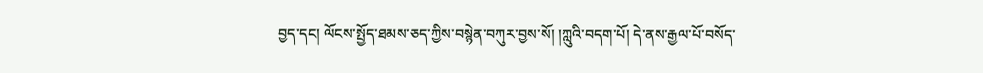བྱད་དང། ལོངས་སྤྱོད་ཐམས་ཅད་ཀྱིས་བསྙེན་བཀུར་བྱས་སོ། །ཀླུའི་བདག་པོ། དེ་ནས་རྒྱལ་པོ་བསོད་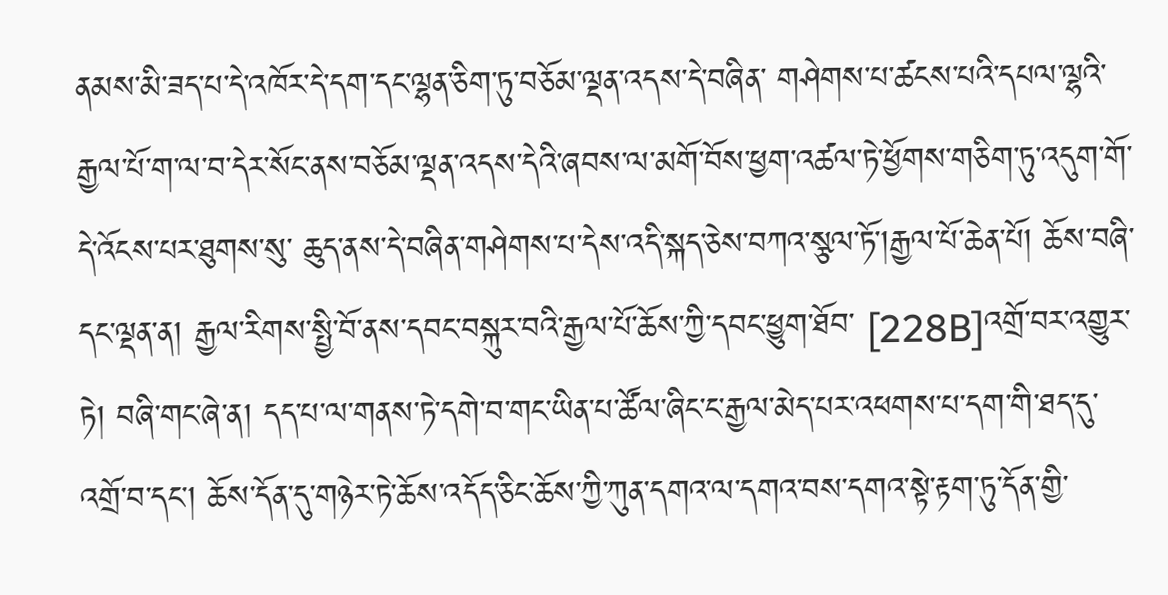ནམས་མི་ཟད་པ་དེ་འཁོར་དེ་དག་དང་ལྷན་ཅིག་ཏུ་བཅོམ་ལྡན་འདས་དེ་བཞིན་ གཤེགས་པ་ཚངས་པའི་དཔལ་ལྷའི་རྒྱལ་པོ་ག་ལ་བ་དེར་སོང་ནས་བཅོམ་ལྡན་འདས་དེའི་ཞབས་ལ་མགོ་བོས་ཕྱག་འཚལ་ཏེ་ཕྱོགས་གཅིག་ཏུ་འདུག་གོ་དེ་འོངས་པར་ཐུགས་སུ་ ཆུད་ནས་དེ་བཞིན་གཤེགས་པ་དེས་འདི་སྐད་ཅེས་བཀའ་སྩལ་ཏོ་།རྒྱལ་པོ་ཆེན་པོ། ཆོས་བཞི་དང་ལྡན་ན། རྒྱལ་རིགས་སྤྱི་བོ་ནས་དབང་བསྐུར་བའི་རྒྱལ་པོ་ཆོས་ཀྱི་དབང་ཕྱུག་ཐོབ་ [228B]འགྲོ་བར་འགྱུར་ཏེ། བཞི་གང་ཞེ་ན། དད་པ་ལ་གནས་ཏེ་དགེ་བ་གང་ཡིན་པ་ཚོལ་ཞིང་ང་རྒྱལ་མེད་པར་འཕགས་པ་དག་གི་ཐད་དུ་ འགྲོ་བ་དང། ཆོས་དོན་དུ་གཉེར་ཏེ་ཆོས་འདོད་ཅིང་ཆོས་ཀྱི་ཀུན་དགའ་ལ་དགའ་བས་དགའ་སྟེ་རྟག་ཏུ་དོན་གྱི་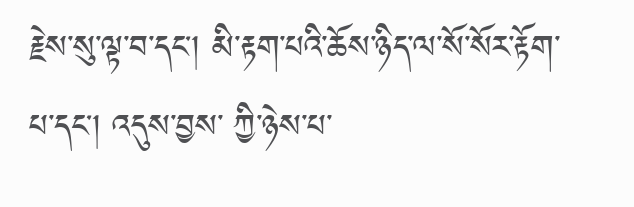རྗེས་སུ་ལྟ་བ་དང། མི་རྟག་པའི་ཆོས་ཉིད་ལ་སོ་སོར་རྟོག་པ་དང། འདུས་བྱས་ ཀྱི་ཉེས་པ་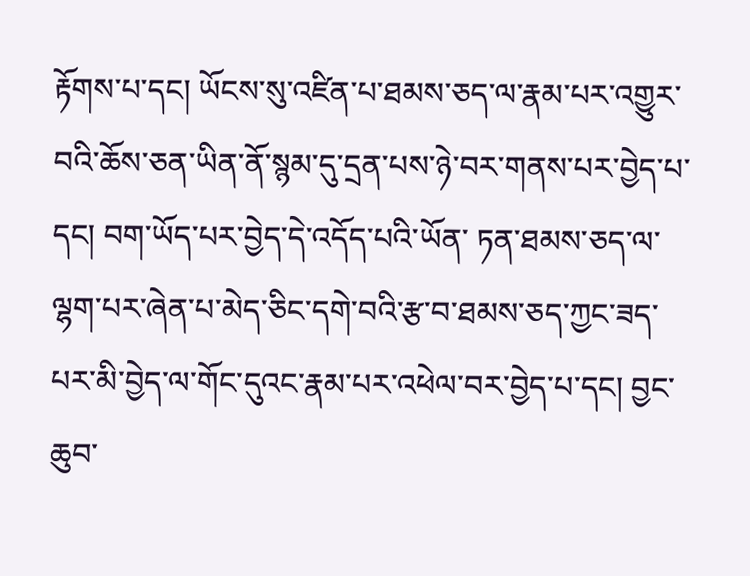རྟོགས་པ་དང། ཡོངས་སུ་འཛིན་པ་ཐམས་ཅད་ལ་རྣམ་པར་འགྱུར་བའི་ཆོས་ཅན་ཡིན་ནོ་སྙམ་དུ་དྲན་པས་ཉེ་བར་གནས་པར་བྱེད་པ་དང། བག་ཡོད་པར་བྱེད་དེ་འདོད་པའི་ཡོན་ ཏན་ཐམས་ཅད་ལ་ལྷག་པར་ཞེན་པ་མེད་ཅིང་དགེ་བའི་རྩ་བ་ཐམས་ཅད་ཀྱང་ཟད་པར་མི་བྱེད་ལ་གོང་དུའང་རྣམ་པར་འཕེལ་བར་བྱེད་པ་དང། བྱང་ཆུབ་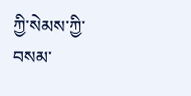ཀྱི་སེམས་ཀྱི་བསམ་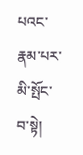པའང་རྣམ་པར་ མི་སྤོང་བ་སྟེ།